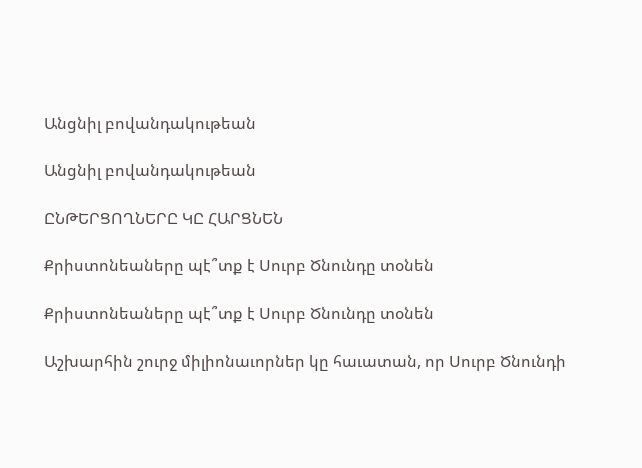Անցնիլ բովանդակութեան

Անցնիլ բովանդակութեան

ԸՆԹԵՐՑՈՂՆԵՐԸ ԿԸ ՀԱՐՑՆԵՆ

Քրիստոնեաները պէ՞տք է Սուրբ Ծնունդը տօնեն

Քրիստոնեաները պէ՞տք է Սուրբ Ծնունդը տօնեն

Աշխարհին շուրջ միլիոնաւորներ կը հաւատան, որ Սուրբ Ծնունդի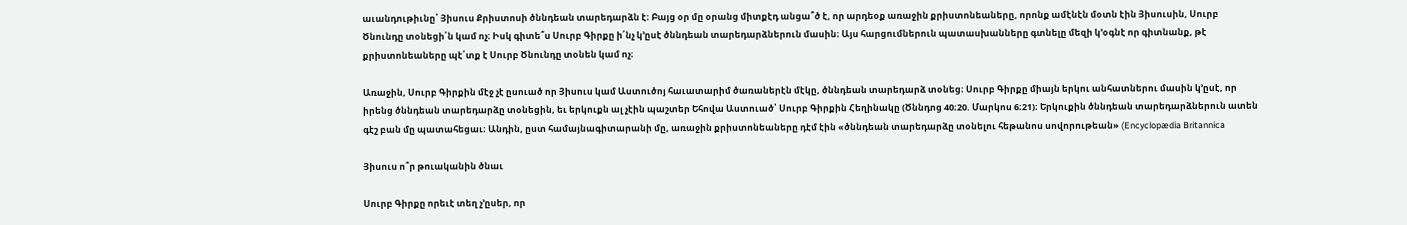աւանդութիւնը՝ Յիսուս Քրիստոսի ծննդեան տարեդարձն է։ Բայց օր մը օրանց միտքէդ անցա՞ծ է, որ արդեօք առաջին քրիստոնեաները, որոնք ամէնէն մօտն էին Յիսուսին, Սուրբ Ծնունդը տօնեցի՛ն կամ ոչ։ Իսկ գիտե՞ս Սուրբ Գիրքը ի՛նչ կ’ըսէ ծննդեան տարեդարձներուն մասին։ Այս հարցումներուն պատասխանները գտնելը մեզի կ’օգնէ որ գիտնանք, թէ քրիստոնեաները պէ՛տք է Սուրբ Ծնունդը տօնեն կամ ոչ։

Առաջին, Սուրբ Գիրքին մէջ չէ ըսուած որ Յիսուս կամ Աստուծոյ հաւատարիմ ծառաներէն մէկը, ծննդեան տարեդարձ տօնեց։ Սուրբ Գիրքը միայն երկու անհատներու մասին կ’ըսէ, որ իրենց ծննդեան տարեդարձը տօնեցին, եւ երկուքն ալ չէին պաշտեր Եհովա Աստուած՝ Սուրբ Գիրքին Հեղինակը (Ծննդոց 40։20. Մարկոս 6։21)։ Երկուքին ծննդեան տարեդարձներուն ատեն գէշ բան մը պատահեցաւ։ Անդին, ըստ համայնագիտարանի մը, առաջին քրիստոնեաները դէմ էին «ծննդեան տարեդարձը տօնելու հեթանոս սովորութեան» (Encyclopædia Britannica

Յիսուս ո՞ր թուականին ծնաւ

Սուրբ Գիրքը որեւէ տեղ չ’ըսեր, որ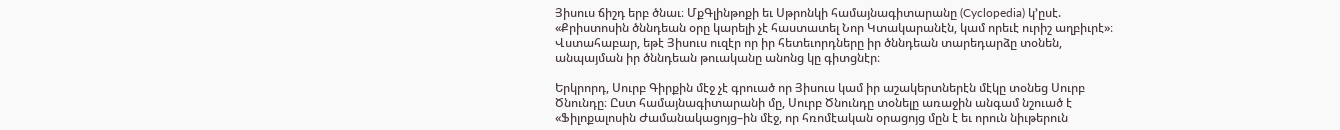Յիսուս ճիշդ երբ ծնաւ։ ՄքԳլինթոքի եւ Սթրոնկի համայնագիտարանը (Cyclopedia) կ’ըսէ. «Քրիստոսին ծննդեան օրը կարելի չէ հաստատել Նոր Կտակարանէն, կամ որեւէ ուրիշ աղբիւրէ»։ Վստահաբար, եթէ Յիսուս ուզէր որ իր հետեւորդները իր ծննդեան տարեդարձը տօնեն, անպայման իր ծննդեան թուականը անոնց կը գիտցնէր։

Երկրորդ, Սուրբ Գիրքին մէջ չէ գրուած որ Յիսուս կամ իր աշակերտներէն մէկը տօնեց Սուրբ Ծնունդը։ Ըստ համայնագիտարանի մը, Սուրբ Ծնունդը տօնելը առաջին անգամ նշուած է «Ֆիլոքալոսին Ժամանակացոյց–ին մէջ, որ հռոմէական օրացոյց մըն է եւ որուն նիւթերուն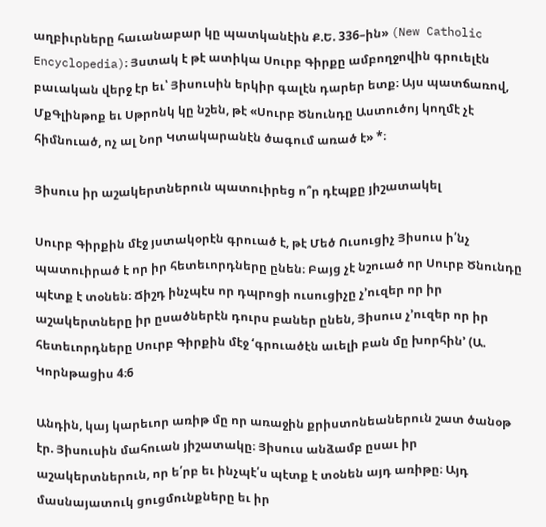աղբիւրները հաւանաբար կը պատկանէին Ք.Ե. 336–ին» (New Catholic Encyclopedia)։ Յստակ է թէ ատիկա Սուրբ Գիրքը ամբողջովին գրուելէն բաւական վերջ էր եւ՝ Յիսուսին երկիր գալէն դարեր ետք։ Այս պատճառով, ՄքԳլինթոք եւ Սթրոնկ կը նշեն, թէ «Սուրբ Ծնունդը Աստուծոյ կողմէ չէ հիմնուած, ոչ ալ Նոր Կտակարանէն ծագում առած է» *։

Յիսուս իր աշակերտներուն պատուիրեց ո՞ր դէպքը յիշատակել

Սուրբ Գիրքին մէջ յստակօրէն գրուած է, թէ Մեծ Ուսուցիչ Յիսուս ի՛նչ պատուիրած է որ իր հետեւորդները ընեն։ Բայց չէ նշուած որ Սուրբ Ծնունդը պէտք է տօնեն։ Ճիշդ ինչպէս որ դպրոցի ուսուցիչը չ’ուզեր որ իր աշակերտները իր ըսածներէն դուրս բաներ ընեն, Յիսուս չ’ուզեր որ իր հետեւորդները Սուրբ Գիրքին մէջ ‘գրուածէն աւելի բան մը խորհին’ (Ա. Կորնթացիս 4։6

Անդին, կայ կարեւոր առիթ մը որ առաջին քրիստոնեաներուն շատ ծանօթ էր. Յիսուսին մահուան յիշատակը։ Յիսուս անձամբ ըսաւ իր աշակերտներուն, որ ե՛րբ եւ ինչպէ՛ս պէտք է տօնեն այդ առիթը։ Այդ մասնայատուկ ցուցմունքները եւ իր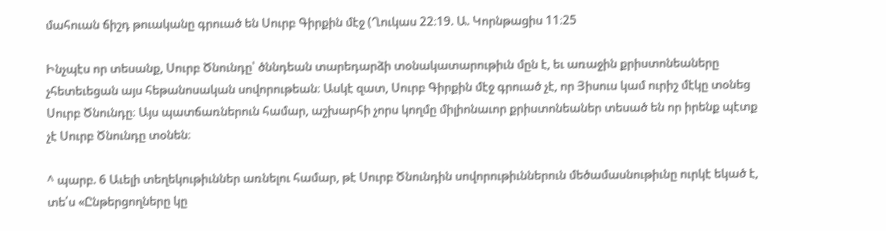մահուան ճիշդ թուականը գրուած են Սուրբ Գիրքին մէջ (Ղուկաս 22։19. Ա. Կորնթացիս 11։25

Ինչպէս որ տեսանք, Սուրբ Ծնունդը՝ ծննդեան տարեդարձի տօնակատարութիւն մըն է, եւ առաջին քրիստոնեաները չհետեւեցան այս հեթանոսական սովորութեան։ Ասկէ զատ, Սուրբ Գիրքին մէջ գրուած չէ, որ Յիսուս կամ ուրիշ մէկը տօնեց Սուրբ Ծնունդը։ Այս պատճառներուն համար, աշխարհի չորս կողմը միլիոնաւոր քրիստոնեաներ տեսած են որ իրենք պէտք չէ Սուրբ Ծնունդը տօնեն։

^ պարբ. 6 Աւելի տեղեկութիւններ առնելու համար, թէ Սուրբ Ծնունդին սովորութիւններուն մեծամասնութիւնը ուրկէ եկած է, տե՛ս «Ընթերցողները կը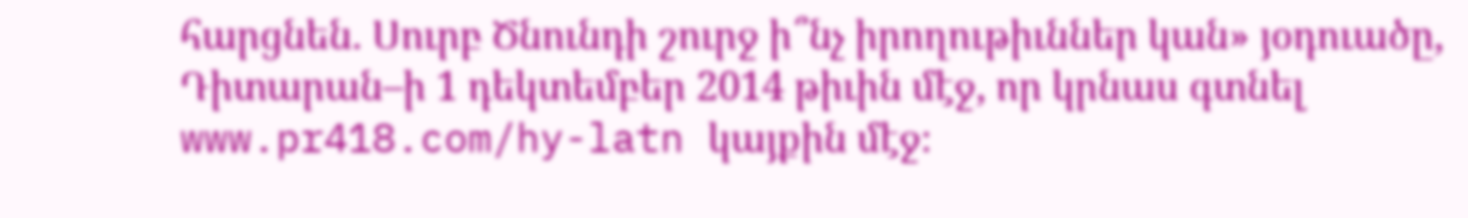հարցնեն. Սուրբ Ծնունդի շուրջ ի՞նչ իրողութիւններ կան» յօդուածը, Դիտարան–ի 1 դեկտեմբեր 2014 թիւին մէջ, որ կրնաս գտնել www.pr418.com/hy-latn կայքին մէջ։